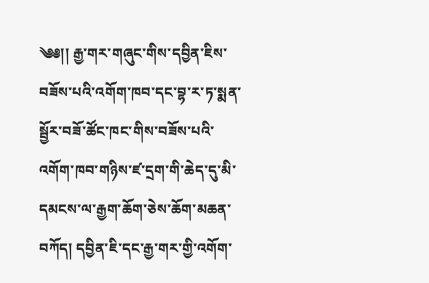༄༅།། རྒྱ་གར་གཞུང་གིས་དབྱིན་ཇིས་བཟོས་པའི་འགོག་ཁབ་དང་བྷ་ར་ཏ་སྨན་སྦྱོར་བཟོ་ཚོང་ཁང་གིས་བཟོས་པའི་འགོག་ཁབ་གཉིས་ཛ་དྲག་གི་ཆེད་དུ་མི་དམངས་ལ་རྒྱག་ཆོག་ཅེས་ཆོག་མཆན་བཀོད། དབྱིན་ཇི་དང་རྒྱ་གར་གྱི་འགོག་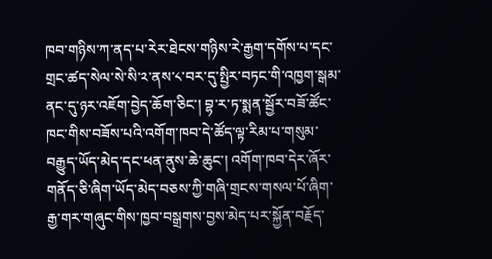ཁབ་གཉིས་ཀ་ནད་པ་རེར་ཐེངས་གཉིས་རེ་རྒྱག་དགོས་པ་དང་གྲང་ཚད་སེལ་སེ་སི་༢་ནས་༨་བར་དུ་སྤྱིར་བཏང་གི་འཁྱག་སྒམ་ནང་དུ་ཉར་འཇོག་བྱེད་ཆོག་ཅིང་། བྷ་ར་ཏ་སྨན་སྦྱོར་བཟོ་ཚོང་ཁང་གིས་བཟོས་པའི་འགོག་ཁབ་དེ་ཚོད་ལྟ་རིམ་པ་གསུམ་བརྒྱུད་ཡོད་མེད་དང་ཕན་ནུས་ཆེ་ཆུང་། འགོག་ཁབ་དེར་ཞོར་གནོད་ཅི་ཞིག་ཡོད་མེད་བཅས་ཀྱི་གཞི་གྲངས་གསལ་པོ་ཞིག་རྒྱ་གར་གཞུང་གིས་ཁྱབ་བསྒྲགས་བྱས་མེད་པར་སྐྱོན་བརྗོད་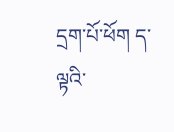དྲག་པོ་ཕོག ད་ལྟའི་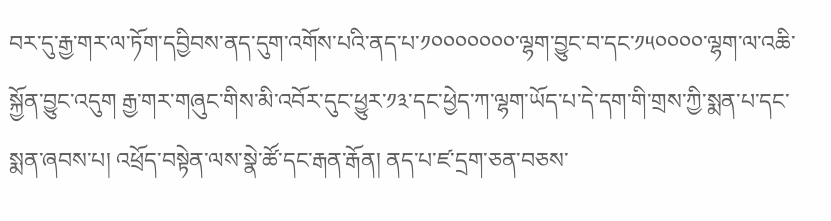བར་དུ་རྒྱ་གར་ལ་ཏོག་དབྱིབས་ནད་དུག་འགོས་པའི་ནད་པ་༡༠༠༠༠༠༠༠་ལྷག་བྱུང་བ་དང་༡༥༠༠༠༠་ལྷག་ལ་འཆི་སྐྱོན་བྱུང་འདུག རྒྱ་གར་གཞུང་གིས་མི་འབོར་དུང་ཕྱུར་༡༣་དང་ཕྱེད་ཀ་ལྷག་ཡོད་པ་དེ་དག་གི་གྲས་ཀྱི་སྨན་པ་དང་སྨན་ཞབས་པ། འཕྲོད་བསྟེན་ལས་སྣེ་ཚོ་དང་རྒན་རྒོན། ནད་པ་ཛ་དྲག་ཅན་བཅས་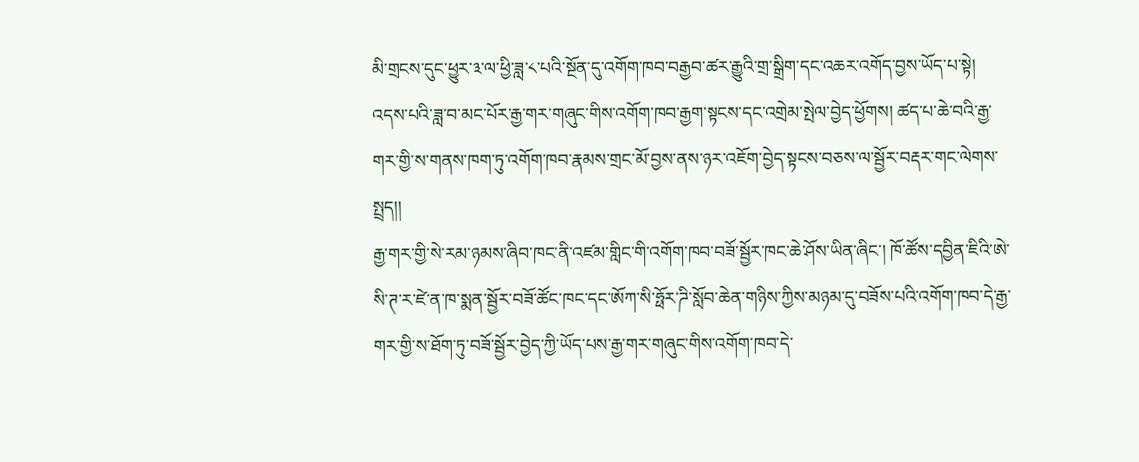མི་གྲངས་དུང་ཕྱུར་༣་ལ་ཕྱི་ཟླ་༨་པའི་སྔོན་དུ་འགོག་ཁབ་བརྒྱབ་ཚར་རྒྱུའི་གྲ་སྒྲིག་དང་འཆར་འགོད་བྱས་ཡོད་པ་སྟེ། འདས་པའི་ཟླ་བ་མང་པོར་རྒྱ་གར་གཞུང་གིས་འགོག་ཁབ་རྒྱག་སྟངས་དང་འགྲེམ་སྤེལ་བྱེད་ཕྱོགས། ཚད་པ་ཆེ་བའི་རྒྱ་གར་གྱི་ས་གནས་ཁག་ཏུ་འགོག་ཁབ་རྣམས་གྲང་མོ་བྱས་ནས་ཉར་འཇོག་བྱེད་སྟངས་བཅས་ལ་སྦྱོར་བརྡར་གང་ལེགས་སྤྲད།།
རྒྱ་གར་གྱི་སེ་རམ་ཉམས་ཞིབ་ཁང་ནི་འཛམ་གླིང་གི་འགོག་ཁབ་བཟོ་སྦྱོར་ཁང་ཆེ་ཤོས་ཡིན་ཞིང་། ཁོ་ཚོས་དབྱིན་ཇིའི་ཨེ་སི་ཊ་ར་ཛེ་ན་ཁ་སྨན་སྦྱོར་བཟོ་ཚོང་ཁང་དང་ཨོཀ་སི་ཧྥོར་ཌི་སློབ་ཆེན་གཉིས་ཀྱིས་མཉམ་དུ་བཟོས་པའི་འགོག་ཁབ་དེ་རྒྱ་གར་གྱི་ས་ཐོག་ཏུ་བཟོ་སྦྱོར་བྱེད་ཀྱི་ཡོད་པས་རྒྱ་གར་གཞུང་གིས་འགོག་ཁབ་དེ་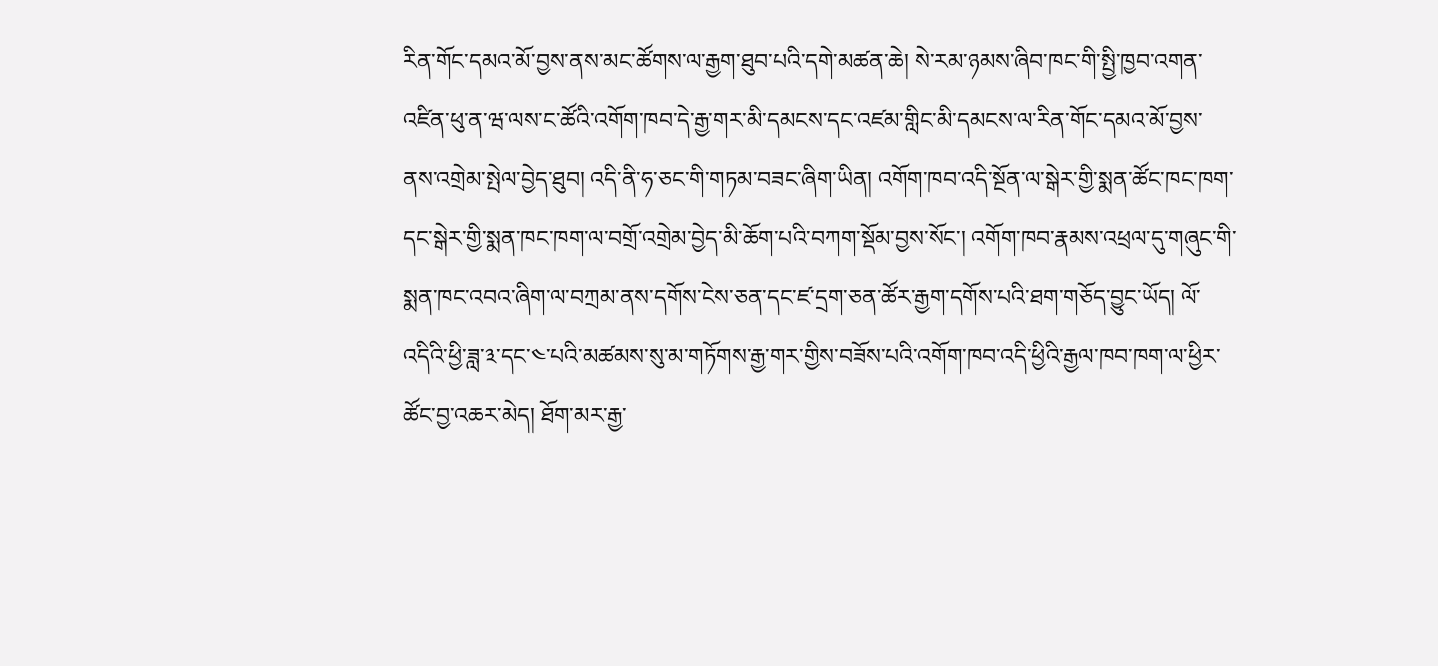རིན་གོང་དམའ་མོ་བྱས་ནས་མང་ཚོགས་ལ་རྒྱག་ཐུབ་པའི་དགེ་མཚན་ཆེ། སེ་རམ་ཉམས་ཞིབ་ཁང་གི་སྤྱི་ཁྱབ་འགན་འཛིན་ཕུ་ན་ཝ་ལས་ང་ཚོའི་འགོག་ཁབ་དེ་རྒྱ་གར་མི་དམངས་དང་འཛམ་གླིང་མི་དམངས་ལ་རིན་གོང་དམའ་མོ་བྱས་ནས་འགྲེམ་སྤེལ་བྱེད་ཐུབ། འདི་ནི་ཧ་ཅང་གི་གཏམ་བཟང་ཞིག་ཡིན། འགོག་ཁབ་འདི་སྔོན་ལ་སྒེར་གྱི་སྨན་ཚོང་ཁང་ཁག་དང་སྒེར་གྱི་སྨན་ཁང་ཁག་ལ་བགྲོ་འགྲེམ་བྱེད་མི་ཆོག་པའི་བཀག་སྡོམ་བྱས་སོང་། འགོག་ཁབ་རྣམས་འཕྲལ་དུ་གཞུང་གི་སྨན་ཁང་འབའ་ཞིག་ལ་བཀྲམ་ནས་དགོས་ངེས་ཅན་དང་ཛ་དྲག་ཅན་ཚོར་རྒྱག་དགོས་པའི་ཐག་གཅོད་བྱུང་ཡོད། ལོ་འདིའི་ཕྱི་ཟླ་༣་དང་༤་པའི་མཚམས་སུ་མ་གཏོགས་རྒྱ་གར་གྱིས་བཟོས་པའི་འགོག་ཁབ་འདི་ཕྱིའི་རྒྱལ་ཁབ་ཁག་ལ་ཕྱིར་ཚོང་བྱ་འཆར་མེད། ཐོག་མར་རྒྱ་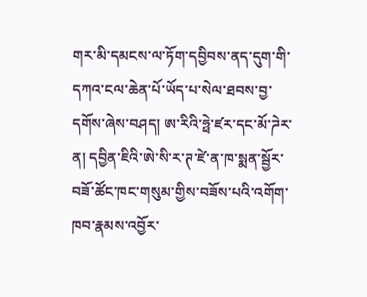གར་མི་དམངས་ལ་ཏོག་དབྱིབས་ནད་དུག་གི་དཀའ་ངལ་ཆེན་པོ་ཡོད་པ་སེལ་ཐབས་བྱ་དགོས་ཞེས་བཤད། ཨ་རིའི་ཧྥེ་ཛར་དང་མོ་ཌེར་ན། དབྱིན་ཇིའི་ཨེ་སི་ར་ཊ་ཛེ་ན་ཁ་སྨན་སྦྱོར་བཟོ་ཚོང་ཁང་གསུམ་གྱིས་བཟོས་པའི་འགོག་ཁབ་རྣམས་འབྱོར་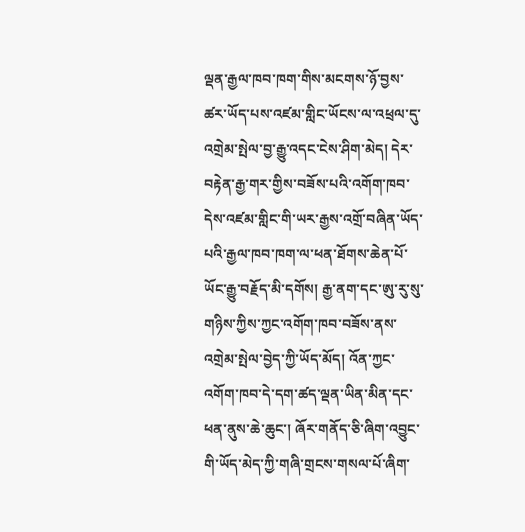ལྡན་རྒྱལ་ཁབ་ཁག་གིས་མངགས་ཉོ་བྱས་ཚར་ཡོད་པས་འཛམ་གླིང་ཡོངས་ལ་འཕྲལ་དུ་འགྲེམ་སྤེལ་བྱ་རྒྱུ་འདང་ངེས་ཤིག་མེད། དེར་བརྟེན་རྒྱ་གར་གྱིས་བཟོས་པའི་འགོག་ཁབ་དེས་འཛམ་གླིང་གི་ཡར་རྒྱས་འགྲོ་བཞིན་ཡོད་པའི་རྒྱལ་ཁབ་ཁག་ལ་ཕན་ཐོགས་ཆེན་པོ་ཡོང་རྒྱུ་བརྗོད་མི་དགོས། རྒྱ་ནག་དང་ཨུ་རུ་སུ་གཉིས་ཀྱིས་ཀྱང་འགོག་ཁབ་བཟོས་ནས་འགྲེམ་སྤེལ་བྱེད་ཀྱི་ཡོད་མོད། འོན་ཀྱང་འགོག་ཁབ་དེ་དག་ཚད་ལྡན་ཡིན་མིན་དང་ཕན་ནུས་ཆེ་ཆུང་། ཞོར་གནོད་ཅི་ཞིག་འབྱུང་གི་ཡོད་མེད་ཀྱི་གཞི་གྲངས་གསལ་པོ་ཞིག་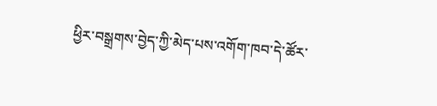ཕྱིར་བསྒྲགས་བྱེད་ཀྱི་མེད་པས་འགོག་ཁབ་དེ་ཚོར་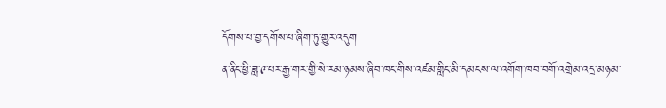དོགས་པ་བྱ་དགོས་པ་ཞིག་ཏུ་གྱུར་འདུག
ན་ནིང་ཕྱི་ཟླ་༩་པར་རྒྱ་གར་གྱི་སེ་རམ་ཉམས་ཞིབ་ཁང་གིས་འཛམ་གླིང་མི་དམངས་ལ་འགོག་ཁབ་བགོ་འགྲེམ་འདྲ་མཉམ་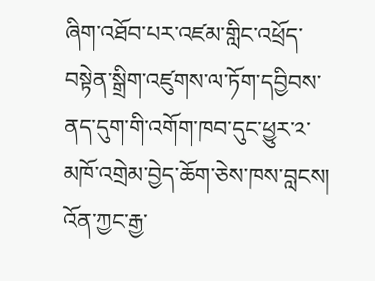ཞིག་འཐོབ་པར་འཛམ་གླིང་འཕྲོད་བསྟེན་སྒྲིག་འཛུགས་ལ་ཏོག་དབྱིབས་ནད་དུག་གི་འགོག་ཁབ་དུང་ཕྱུར་༢་མཁོ་འགྲེམ་བྱེད་ཆོག་ཅེས་ཁས་བླངས། འོན་ཀྱང་རྒྱ་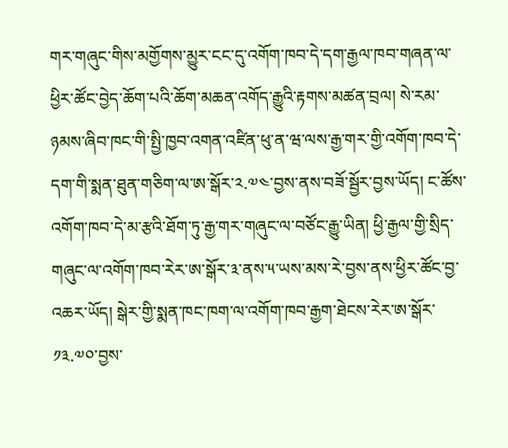གར་གཞུང་གིས་མགྱོགས་མྱུར་ངང་དུ་འགོག་ཁབ་དེ་དག་རྒྱལ་ཁབ་གཞན་ལ་ཕྱིར་ཚོང་བྱེད་ཆོག་པའི་ཆོག་མཆན་འགོད་རྒྱུའི་རྟགས་མཚན་བྲལ། སེ་རམ་ཉམས་ཞིབ་ཁང་གི་སྤྱི་ཁྱབ་འགན་འཛིན་ཕུ་ན་ཝ་ལས་རྒྱ་གར་གྱི་འགོག་ཁབ་དེ་དག་གི་སྨན་ཐུན་གཅིག་ལ་ཨ་སྒོར་༢.༧༤་བྱས་ནས་བཟོ་སྦྱོར་བྱས་ཡོད། ང་ཚོས་འགོག་ཁབ་དེ་མ་རྩའི་ཐོག་ཏུ་རྒྱ་གར་གཞུང་ལ་བཙོང་རྒྱུ་ཡིན། ཕྱི་རྒྱལ་གྱི་སྲིད་གཞུང་ལ་འགོག་ཁབ་རེར་ཨ་སྒོར་༣་ནས་༥་ཡས་མས་རེ་བྱས་ནས་ཕྱིར་ཚོང་བྱ་འཆར་ཡོད། སྒེར་གྱི་སྨན་ཁང་ཁག་ལ་འགོག་ཁབ་རྒྱག་ཐེངས་རེར་ཨ་སྒོར་༡༣.༧༠་བྱས་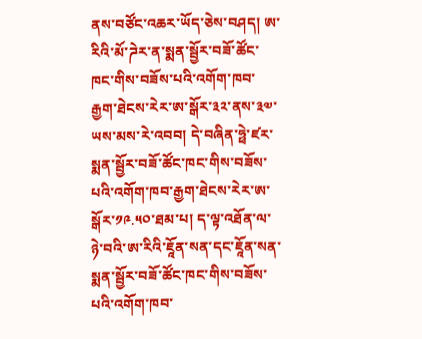ནས་བཙོང་འཆར་ཡོད་ཅེས་བཤད། ཨ་རིའི་མོ་ཌེར་ན་སྨན་སྦྱོར་བཟོ་ཚོང་ཁང་གིས་བཟོས་པའི་འགོག་ཁབ་རྒྱག་ཐེངས་རེར་ཨ་སྒོར་༣༢་ནས་༣༧་ཡས་མས་རེ་འབབ། དེ་བཞིན་ཧྥེ་ཛར་སྨན་སྦྱོར་བཟོ་ཚོང་ཁང་གིས་བཟོས་པའི་འགོག་ཁབ་རྒྱག་ཐེངས་རེར་ཨ་སྒོར་༡༩.༥༠་ཐམ་པ། ད་ལྟ་འཐོན་ལ་ཉེ་བའི་ཨ་རིའི་ཇཱོན་སན་དང་ཇཱོན་སན་སྨན་སྦྱོར་བཟོ་ཚོང་ཁང་གིས་བཟོས་པའི་འགོག་ཁབ་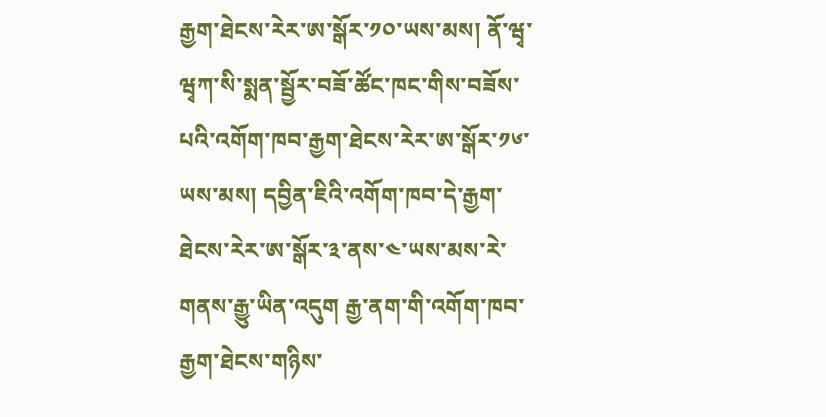རྒྱག་ཐེངས་རེར་ཨ་སྒོར་༡༠་ཡས་མས། ནོ་ཝྭ་ཝྭཀ་སི་སྨན་སྦྱོར་བཟོ་ཚོང་ཁང་གིས་བཟོས་པའི་འགོག་ཁབ་རྒྱག་ཐེངས་རེར་ཨ་སྒོར་༡༦་ཡས་མས། དབྱིན་ཇིའི་འགོག་ཁབ་དེ་རྒྱག་ཐེངས་རེར་ཨ་སྒོར་༣་ནས་༤་ཡས་མས་རེ་གནས་རྒྱུ་ཡིན་འདུག རྒྱ་ནག་གི་འགོག་ཁབ་རྒྱག་ཐེངས་གཉིས་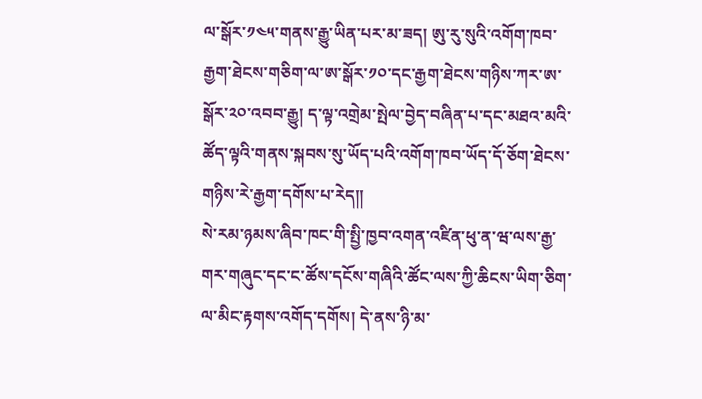ལ་སྒོར་༡༤༥་གནས་རྒྱུ་ཡིན་པར་མ་ཟད། ཨུ་རུ་སུའི་འགོག་ཁབ་རྒྱག་ཐེངས་གཅིག་ལ་ཨ་སྒོར་༡༠་དང་རྒྱག་ཐེངས་གཉིས་ཀར་ཨ་སྒོར་༢༠་འབབ་རྒྱུ། ད་ལྟ་འགྲེམ་སྤེལ་བྱེད་བཞིན་པ་དང་མཐའ་མའི་ཚོད་ལྟའི་གནས་སྐབས་སུ་ཡོད་པའི་འགོག་ཁབ་ཡོད་དོ་ཅོག་ཐེངས་གཉིས་རེ་རྒྱག་དགོས་པ་རེད།།
སེ་རམ་ཉམས་ཞིབ་ཁང་གི་སྤྱི་ཁྱབ་འགན་འཛིན་ཕུ་ན་ཝ་ལས་རྒྱ་གར་གཞུང་དང་ང་ཚོས་དངོས་གཞིའི་ཚོང་ལས་ཀྱི་ཆིངས་ཡིག་ཅིག་ལ་མིང་རྟགས་འགོད་དགོས། དེ་ནས་ཉི་མ་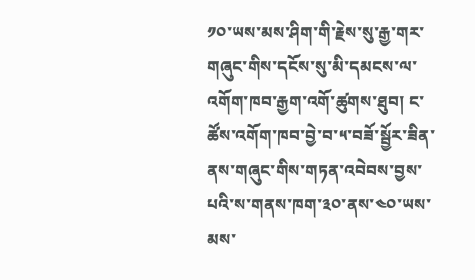༡༠་ཡས་མས་ཤིག་གི་རྗེས་སུ་རྒྱ་གར་གཞུང་གིས་དངོས་སུ་མི་དམངས་ལ་འགོག་ཁབ་རྒྱག་འགོ་ཚུགས་ཐུབ། ང་ཚོས་འགོག་ཁབ་བྱེ་བ་༥་བཟོ་སྦྱོར་ཟིན་ནས་གཞུང་གིས་གཏན་འབེབས་བྱས་པའི་ས་གནས་ཁག་༣༠་ནས་༤༠་ཡས་མས་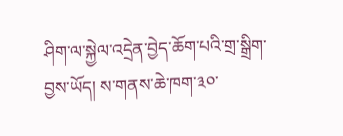ཤིག་ལ་སྐྱེལ་འདྲེན་བྱེད་ཆོག་པའི་གྲ་སྒྲིག་བྱས་ཡོད། ས་གནས་ཆེ་ཁག་༣༠་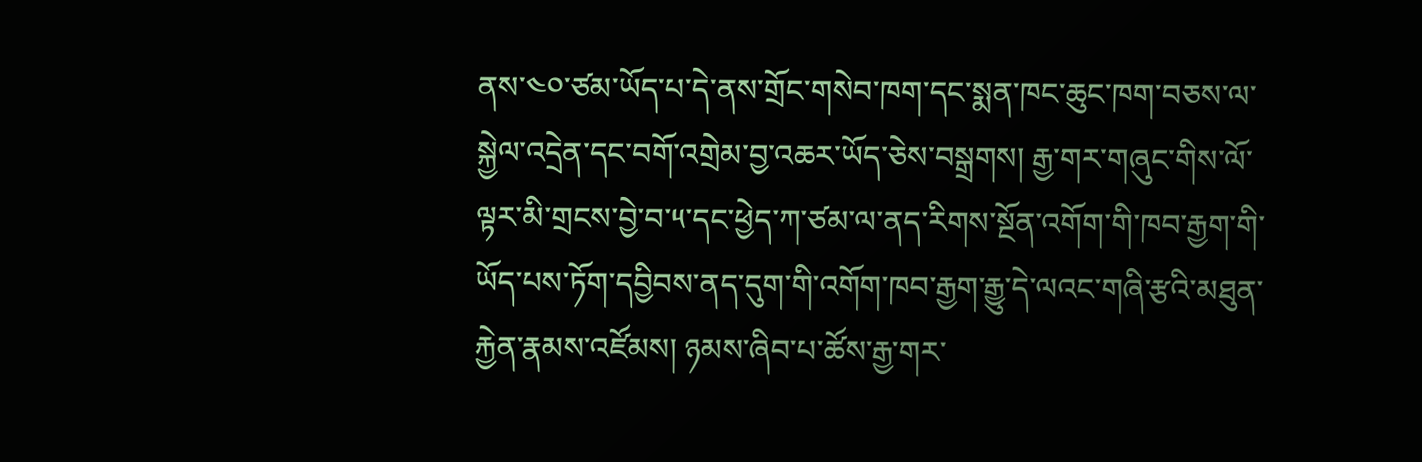ནས་༤༠་ཙམ་ཡོད་པ་དེ་ནས་གྲོང་གསེབ་ཁག་དང་སྨན་ཁང་ཆུང་ཁག་བཅས་ལ་སྐྱེལ་འདྲེན་དང་བགོ་འགྲེམ་བྱ་འཆར་ཡོད་ཅེས་བསྒྲགས། རྒྱ་གར་གཞུང་གིས་ལོ་ལྟར་མི་གྲངས་བྱེ་བ་༥་དང་ཕྱེད་ཀ་ཙམ་ལ་ནད་རིགས་སྔོན་འགོག་གི་ཁབ་རྒྱག་གི་ཡོད་པས་ཏོག་དབྱིབས་ནད་དུག་གི་འགོག་ཁབ་རྒྱག་རྒྱུ་དེ་ལའང་གཞི་རྩའི་མཐུན་རྐྱེན་རྣམས་འཛོམས། ཉམས་ཞིབ་པ་ཚོས་རྒྱ་གར་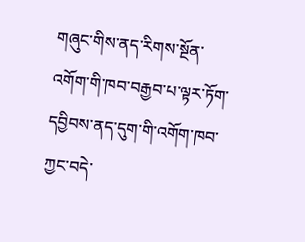གཞུང་གིས་ནད་རིགས་སྔོན་འགོག་གི་ཁབ་བརྒྱབ་པ་ལྟར་ཏོག་དབྱིབས་ནད་དུག་གི་འགོག་ཁབ་ཀྱང་བདེ་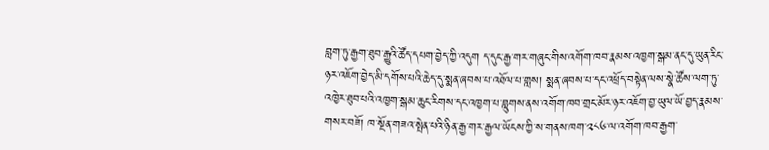བླག་ཏུ་རྒྱག་ཐུབ་རྒྱུའི་ཚོད་དཔག་བྱེད་ཀྱི་འདུག ད་དུང་རྒྱ་གར་གཞུང་གིས་འགོག་ཁབ་རྣམས་འཁྱག་སྒམ་ནང་དུ་ཡུན་རིང་ཉར་འཇོག་བྱེད་མི་དགོས་པའི་ཆེད་དུ་སྨན་ཞབས་པ་འཐོལ་པ་གླས། སྨན་ཞབས་པ་དང་འཕྲོད་བསྟེན་ལས་སྣེ་ཚོས་ལག་ཏུ་འཁྱེར་ཐུབ་པའི་འཁྱག་སྒམ་ཆུང་རིགས་དང་འཁྱག་པ་བླུགས་ནས་འགོག་ཁབ་གྲང་མོར་ཉར་འཇོག་བྱ་ཡུལ་ཡོ་བྱད་རྣམས་གསར་བཟོ། ཁ་སྔོན་གཟའ་སྤེན་པའི་ཉིན་རྒྱ་གར་རྒྱལ་ཡོངས་ཀྱི་ས་གནས་ཁག་༢༨༦་ལ་འགོག་ཁབ་རྒྱག་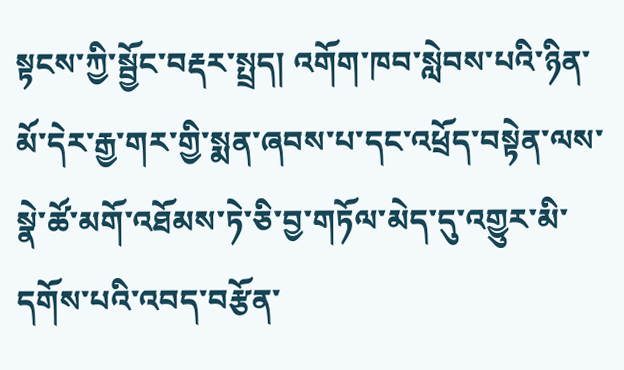སྟངས་ཀྱི་སྦྱོང་བརྡར་སྤྲད། འགོག་ཁབ་སླེབས་པའི་ཉིན་མོ་དེར་རྒྱ་གར་གྱི་སྨན་ཞབས་པ་དང་འཕྲོད་བསྟེན་ལས་སྣེ་ཚོ་མགོ་འཐོམས་ཏེ་ཅི་བྱ་གཏོལ་མེད་དུ་འགྱུར་མི་དགོས་པའི་འབད་བརྩོན་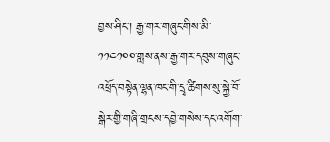བྱས་ཤིང་། རྒྱ་གར་གཞུང་གིས་མི་༡༡༤༡༠༠་གླས་ནས་རྒྱ་གར་དབུས་གཞུང་འཕྲོད་བསྟེན་ལྷན་ཁང་གི་དྲྭ་ཚིགས་སུ་སྐྱེ་བོ་སྒེར་གྱི་གཞི་གྲངས་དབྱེ་གསེས་དང་འགོག་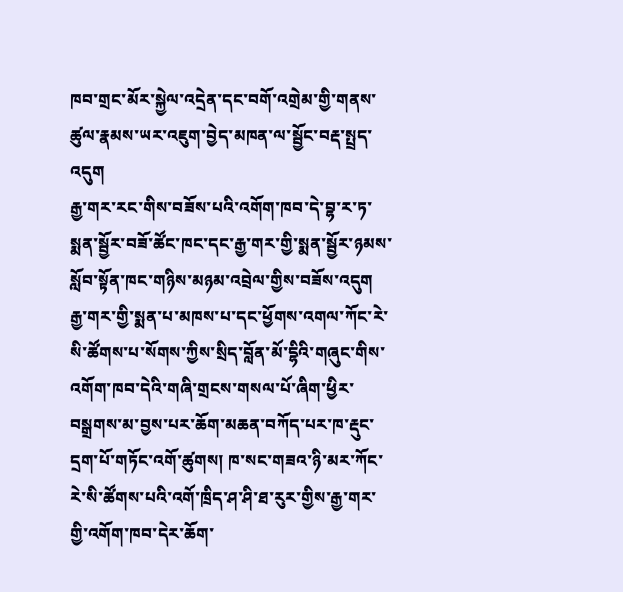ཁབ་གྲང་མོར་སྐྱེལ་འདྲེན་དང་བགོ་འགྲེམ་གྱི་གནས་ཚུལ་རྣམས་ཡར་འཇུག་བྱེད་མཁན་ལ་སྦྱོང་བརྡ་སྤྲད་འདུག
རྒྱ་གར་རང་གིས་བཟོས་པའི་འགོག་ཁབ་དེ་བྷ་ར་ཏ་སྨན་སྦྱོར་བཟོ་ཚོང་ཁང་དང་རྒྱ་གར་གྱི་སྨན་སྦྱོར་ཉམས་སློབ་སྟོན་ཁང་གཉིས་མཉམ་འབྲེལ་གྱིས་བཟོས་འདུག རྒྱ་གར་གྱི་སྨན་པ་མཁས་པ་དང་ཕྱོགས་འགལ་ཀོང་རེ་སི་ཚོགས་པ་སོགས་ཀྱིས་སྲིད་བློན་མོ་དྷིའི་གཞུང་གིས་འགོག་ཁབ་དེའི་གཞི་གྲངས་གསལ་པོ་ཞིག་ཕྱིར་བསྒྲགས་མ་བྱས་པར་ཆོག་མཆན་བཀོད་པར་ཁ་རྡུང་དྲག་པོ་གཏོང་འགོ་ཚུགས། ཁ་སང་གཟའ་ཉི་མར་ཀོང་རེ་སི་ཚོགས་པའི་འགོ་ཁྲིད་ཤ་ཤི་ཐ་རུར་གྱིས་རྒྱ་གར་གྱི་འགོག་ཁབ་དེར་ཆོག་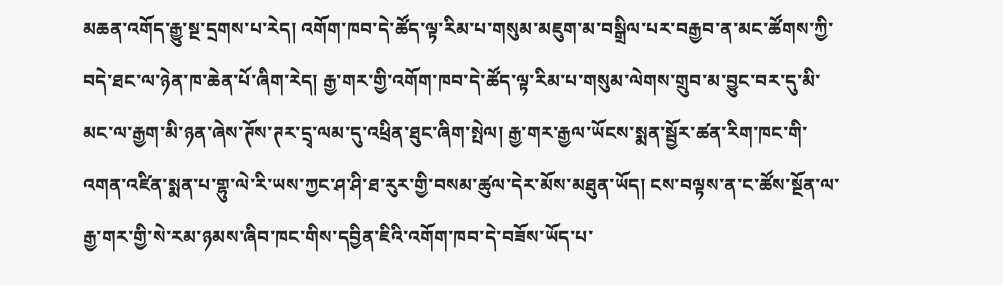མཆན་འགོད་རྒྱུ་སྔ་དྲགས་པ་རེད། འགོག་ཁབ་དེ་ཚོད་ལྟ་རིམ་པ་གསུམ་མཇུག་མ་བསྒྲིལ་པར་བརྒྱབ་ན་མང་ཚོགས་ཀྱི་བདེ་ཐང་ལ་ཉེན་ཁ་ཆེན་པོ་ཞིག་རེད། རྒྱ་གར་གྱི་འགོག་ཁབ་དེ་ཚོད་ལྟ་རིམ་པ་གསུམ་ལེགས་གྲུབ་མ་བྱུང་བར་དུ་མི་མང་ལ་རྒྱག་མི་ཉན་ཞེས་ཊོས་ཊར་དྲྭ་ལམ་དུ་འཕྲིན་ཐུང་ཞིག་སྤེལ། རྒྱ་གར་རྒྱལ་ཡོངས་སྨན་སྦྱོར་ཚན་རིག་ཁང་གི་འགན་འཛིན་སྨན་པ་གྷུ་ལེ་རི་ཡས་ཀྱང་ཤ་ཤི་ཐ་རུར་གྱི་བསམ་ཚུལ་དེར་མོས་མཐུན་ཡོད། ངས་བལྟས་ན་ང་ཚོས་སྔོན་ལ་རྒྱ་གར་གྱི་སེ་རམ་ཉམས་ཞིབ་ཁང་གིས་དབྱིན་ཇིའི་འགོག་ཁབ་དེ་བཟོས་ཡོད་པ་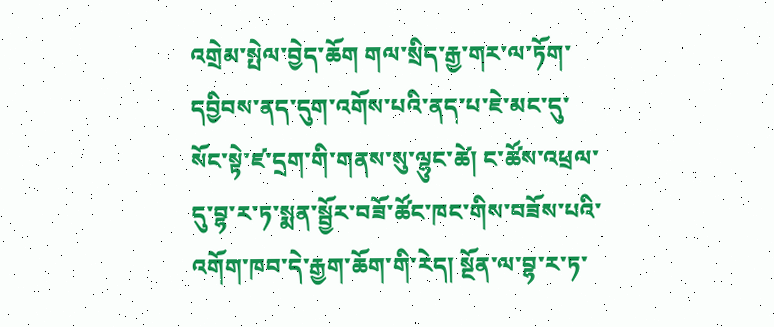འགྲེམ་སྤེལ་བྱེད་ཆོག གལ་སྲིད་རྒྱ་གར་ལ་ཏོག་དབྱིབས་ནད་དུག་འགོས་པའི་ནད་པ་ཇེ་མང་དུ་སོང་སྟེ་ཛ་དྲག་གི་གནས་སུ་ལྷུང་ཚེ། ང་ཚོས་འཕྲལ་དུ་བྷ་ར་ཏ་སྨན་སྦྱོར་བཟོ་ཚོང་ཁང་གིས་བཟོས་པའི་འགོག་ཁབ་དེ་རྒྱག་ཆོག་གི་རེད། སྔོན་ལ་བྷ་ར་ཏ་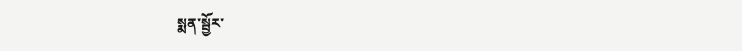སྨན་སྦྱོར་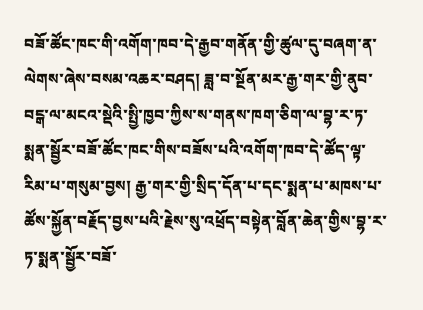བཟོ་ཚོང་ཁང་གི་འགོག་ཁབ་དེ་རྒྱབ་གནོན་གྱི་ཚུལ་དུ་བཞག་ན་ལེགས་ཞེས་བསམ་འཆར་བཤད། ཟླ་བ་སྔོན་མར་རྒྱ་གར་གྱི་ནུབ་བངྒ་ལ་མངའ་སྡེའི་སྤྱི་ཁྱབ་ཀྱིས་ས་གནས་ཁག་ཅིག་ལ་བྷ་ར་ཏ་སྨན་སྦྱོར་བཟོ་ཚོང་ཁང་གིས་བཟོས་པའི་འགོག་ཁབ་དེ་ཚོད་ལྟ་རིམ་པ་གསུམ་བྱས། རྒྱ་གར་གྱི་སྲིད་དོན་པ་དང་སྨན་པ་མཁས་པ་ཚོས་སྐྱོན་བརྗོད་བྱས་པའི་རྗེས་སུ་འཕྲོད་བསྟེན་བློན་ཆེན་གྱིས་བྷ་ར་ཏ་སྨན་སྦྱོར་བཟོ་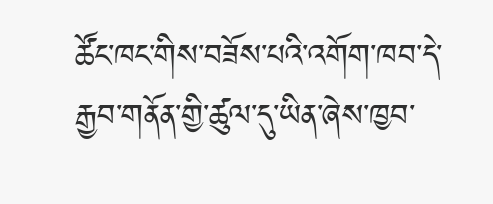ཚོང་ཁང་གིས་བཟོས་པའི་འགོག་ཁབ་དེ་རྒྱབ་གནོན་གྱི་ཚུལ་དུ་ཡིན་ཞེས་ཁྱབ་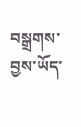བསྒྲགས་བྱས་ཡོད་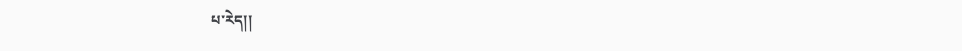པ་རེད།།